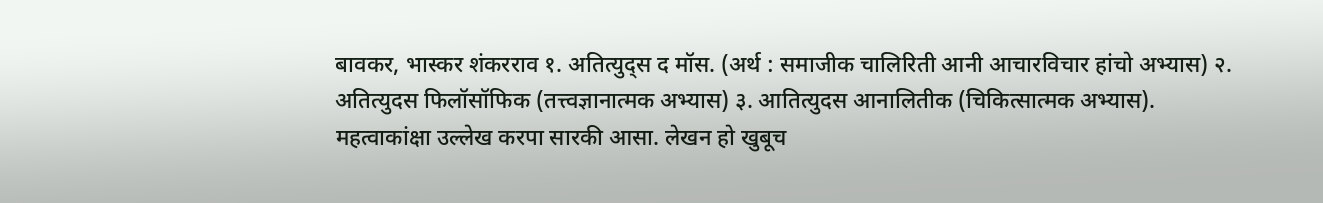बावकर, भास्कर शंकरराव १. अतित्युद्स द मॉस. (अर्थ : समाजीक चालिरिती आनी आचारविचार हांचो अभ्यास) २. अतित्युदस फिलॉसॉफिक (तत्त्वज्ञानात्मक अभ्यास) ३. आतित्युदस आनालितीक (चिकित्सात्मक अभ्यास). महत्वाकांक्षा उल्लेख करपा सारकी आसा. लेखन हो खुबूच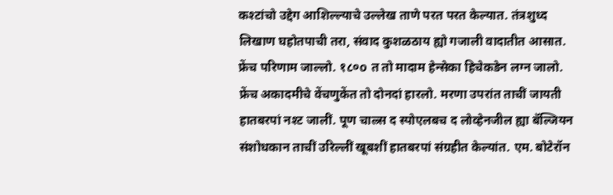कश्टांचो उद्देग आशिल्ल्याचे उल्लेख ताणे परत परत केल्यात. तंत्रशुध्द लिखाण घहोतपाची तरा, संवाद कुशळठाय ह्यो गजाली वादातीत आसात. फ्रेंच परिणाम जाल्लो. १८०o त तो मादाम हेन्सेका हिचेकडेन लग्न जालो. फ्रेंच अकादमीचे वेंचणुकेंत तो दोनदां हारलो. मरणा उपरांत ताचीं जायती हातबरपां नश्ट जालीं. पूण चाल्र्स द स्पोएलबच द लोव्हेनजील ह्या बॅल्जियन संशोधकान ताचीं उरिल्लीं खूबशीं हातबरपां संग्रहीत केल्यांत. एम. बोटेरॉन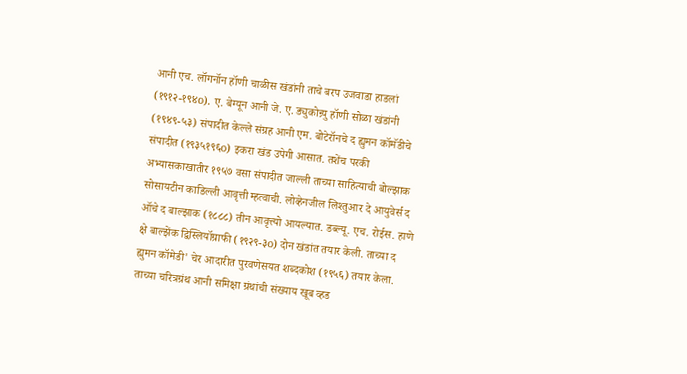आनी एच. लॉगनॉन हॉणी चाळीस खंडांनी ताचे बरप उजवाडा हाडलां (१९१२-१९४o). ए. बेग्यून आनी जे. ए. ड्युकोन्र्यु हॉणी सोळा खंडांनी (१९४९-५३) संपादीत केल्ले संग्रह आनी एम. बोटेरॉनचे द ह्युमन कॉमॅडीचे संपादीत (१९३५१९६o) इकरा खंड उपेगी आसात. तशेंच परकी अभ्यासकाखातीर १९५७ वसा संपादीत जाल्ली ताच्या साहित्याची बोल्झाक सोसायटीन काडिल्ली आवृत्ती म्हत्वाची. लोव्हेनजील लिश्तुआर दे आयुवेर्स द ऑचे द बाल्झाक (१८८८) तीन आवृत्त्यो आयल्यात. डब्ल्यू. एच. रोईस. हाणे क्षे बाल्झेंक द्विस्लियॉग्राफी (१९२९-३o) दोन खंडांत तयार केली. ताच्या द ह्युमन कॉमेडी' चेर आदारीत पुरवणेसयत शब्दकोश (१९५६) तयार केला. ताच्या चरित्रग्रंथ आनी समिक्षा ग्रंथांची संख्याय खूब व्हड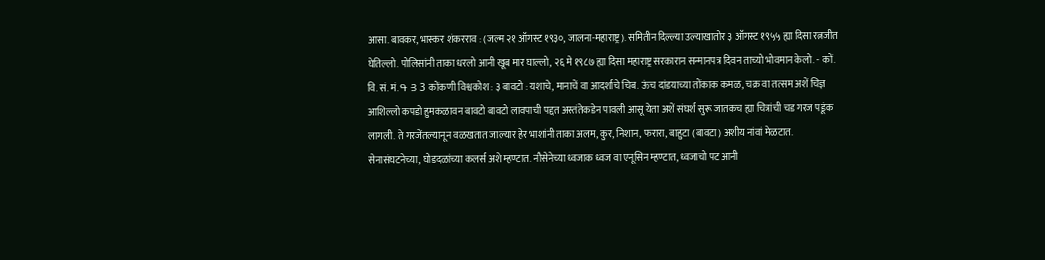आसा. बावकर, भास्कर शंकरराव : (जल्म २१ ऑगस्ट १९३०, जालना-महाराष्ट्र). समितीन दिल्ल्या उल्याखातोर ३ ऑगस्ट १९५५ ह्या दिसा रत्नजीत घेतिल्लो. पोलिसांनी ताका धरलो आनी खूब मार घाल्लो, २६ मे १९८७ ह्या दिसा महाराष्ट्र सरकारान सन्मानपत्र दिवन ताच्यो भोवमान केलो. - कों. वि. सं. मं. Գ Յ 3 कोंकणी विश्वकोश : ३ बावटो : यशाचे, मानाचें वा आदर्शाचे चिब. ऊंच दांडयाच्या तोंकाक कमळ, चक्र वा तत्सम अशें चिज्ञ आशिल्लो कपडो हुमकळावन बावटो बावटो लावपाची पद्दत अस्तंतेकडेन पावली आसू येता अशें संघर्श सुरू जातकच ह्या चित्रांची चड गरज पडूंक लागली. ते गरजेंतल्यानून वळखतात जाल्यार हेर भाशांनी ताका अलम, कुर, निशान, फरारा, बाहुटा (बावटा) अशीय नांवां मेळटात. सेनासंघटनेच्या, घोडदळांच्या कलर्स अशे म्हण्टात. नौसेनेच्या ध्वजाक ध्वज वा एनूसिन म्हण्टात, ध्वजाचो पट आनी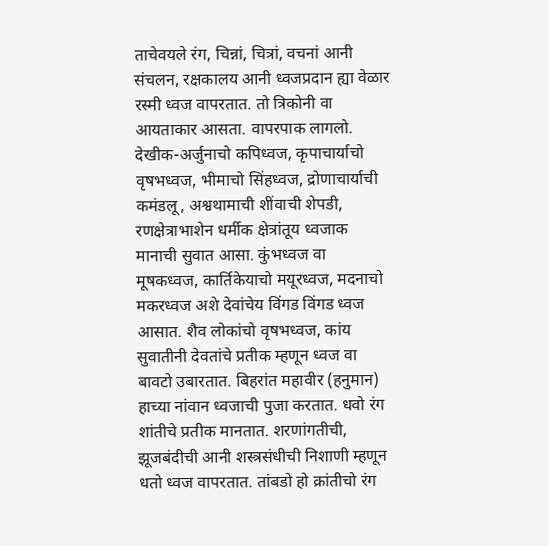ताचेवयले रंग, चिन्नां, चित्रां, वचनां आनी संचलन, रक्षकालय आनी ध्वजप्रदान ह्या वेळार रस्मी ध्वज वापरतात. तो त्रिकोनी वा आयताकार आसता. वापरपाक लागलो. देखीक-अर्जुनाचो कपिध्वज, कृपाचार्याचो वृषभध्वज, भीमाचो सिंहध्वज, द्रोणाचार्याची कमंडलू, अश्वथामाची शींवाची शेपडी, रणक्षेत्राभाशेन धर्मीक क्षेत्रांतूय ध्वजाक मानाची सुवात आसा. कुंभध्वज वा मूषकध्वज, कार्तिकेयाचो मयूरध्वज, मदनाचो मकरध्वज अशे देवांचेय विंगड विंगड ध्वज आसात. शैव लोकांचो वृषभध्वज, कांय सुवातीनी देवतांचे प्रतीक म्हणून ध्वज वा बावटो उबारतात. बिहरांत महावीर (हनुमान) हाच्या नांवान ध्वजाची पुजा करतात. धवो रंग शांतीचे प्रतीक मानतात. शरणांगतीची, झूजबंदीची आनी शस्त्रसंधीची निशाणी म्हणून धतो ध्वज वापरतात. तांबडो हो क्रांतीचो रंग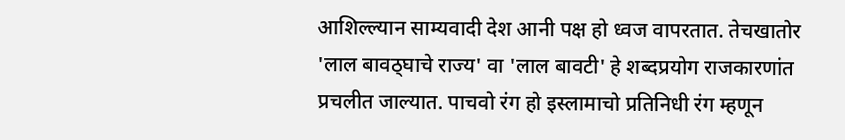आशिल्ल्यान साम्यवादी देश आनी पक्ष हो ध्वज वापरतात. तेचखातोर 'लाल बावठ्घाचे राज्य' वा 'लाल बावटी' हे शब्दप्रयोग राजकारणांत प्रचलीत जाल्यात. पाचवो रंग हो इस्लामाचो प्रतिनिधी रंग म्हणून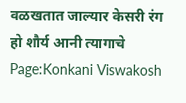वळखतात जाल्यार केसरी रंग हो शौर्य आनी त्यागाचे
Page:Konkani Viswakosh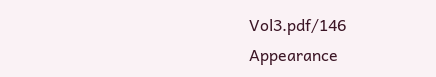Vol3.pdf/146
Appearance